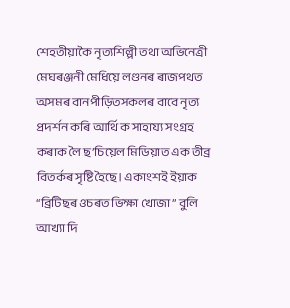শেহতীয়াকৈ নৃত্যশিল্পী তথা অভিনেত্ৰী মেঘৰঞ্জনী মেধিয়ে লণ্ডনৰ ৰাজপথত অসমৰ বানপীড়িতসকলৰ বাবে নৃত্য প্ৰদৰ্শন কৰি আৰ্থিক সাহায্য সংগ্ৰহ কৰাক লৈ ছ’চিয়েল মিডিয়াত এক তীব্ৰ বিতৰ্কৰ সৃষ্টি হৈছে। একাংশই ইয়াক “ব্ৰিটিছৰ ওচৰত ভিক্ষা খোজা” বুলি আখ্যা দি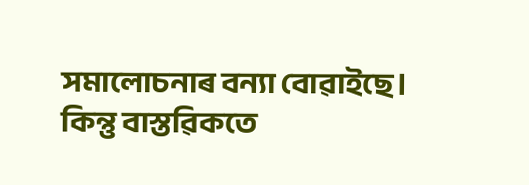সমালোচনাৰ বন্যা বোৱাইছে। কিন্তু বাস্তৱিকতে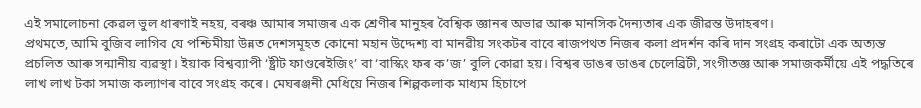এই সমালোচনা কেৱল ভুল ধাৰণাই নহয়, বৰঞ্চ আমাৰ সমাজৰ এক শ্ৰেণীৰ মানুহৰ বৈশ্বিক জ্ঞানৰ অভাৱ আৰু মানসিক দৈন্যতাৰ এক জীৱন্ত উদাহৰণ।
প্ৰথমতে, আমি বুজিব লাগিব যে পশ্চিমীয়া উন্নত দেশসমূহত কোনো মহান উদ্দেশ্য বা মানৱীয় সংকটৰ বাবে ৰাজপথত নিজৰ কলা প্ৰদৰ্শন কৰি দান সংগ্ৰহ কৰাটো এক অত্যন্ত প্ৰচলিত আৰু সন্মানীয় ব্যৱস্থা। ইয়াক বিশ্বব্যাপী ‘ষ্ট্ৰীট ফাণ্ডৰেইজিং’ বা ‘বাস্কিং ফৰ ক’জ’ বুলি কোৱা হয়। বিশ্বৰ ডাঙৰ ডাঙৰ চেলেব্ৰিটী, সংগীতজ্ঞ আৰু সমাজকৰ্মীয়ে এই পদ্ধতিৰে লাখ লাখ টকা সমাজ কল্যাণৰ বাবে সংগ্ৰহ কৰে। মেঘৰঞ্জনী মেধিয়ে নিজৰ শিল্পকলাক মাধ্যম হিচাপে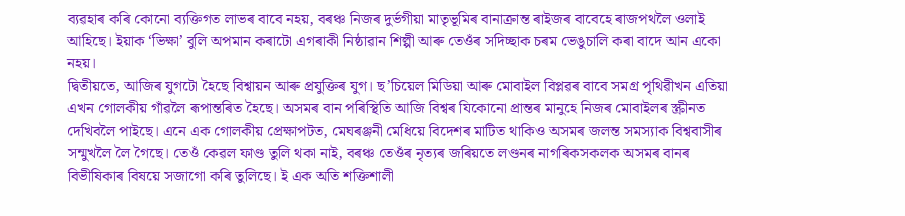ব্যৱহাৰ কৰি কোনো ব্যক্তিগত লাভৰ বাবে নহয়, বৰঞ্চ নিজৰ দুৰ্ভগীয়া মাতৃভূমিৰ বানাক্ৰান্ত ৰাইজৰ বাবেহে ৰাজপথলৈ ওলাই আহিছে। ইয়াক ‘ভিক্ষা’ বুলি অপমান কৰাটো এগৰাকী নিষ্ঠাৱান শিল্পী আৰু তেওঁৰ সদিচ্ছাক চৰম ভেঙুচালি কৰা বাদে আন একো নহয়।
দ্বিতীয়তে, আজিৰ যুগটো হৈছে বিশ্বায়ন আৰু প্ৰযুক্তিৰ যুগ। ছ’চিয়েল মিডিয়া আৰু মোবাইল বিপ্লৱৰ বাবে সমগ্ৰ পৃথিৱীখন এতিয়া এখন গোলকীয় গাঁৱলৈ ৰূপান্তৰিত হৈছে। অসমৰ বান পৰিস্থিতি আজি বিশ্বৰ যিকোনো প্ৰান্তৰ মানুহে নিজৰ মোবাইলৰ স্ক্ৰীনত দেখিবলৈ পাইছে। এনে এক গোলকীয় প্ৰেক্ষাপটত, মেঘৰঞ্জনী মেধিয়ে বিদেশৰ মাটিত থাকিও অসমৰ জলন্ত সমস্যাক বিশ্ববাসীৰ সন্মুখলৈ লৈ গৈছে। তেওঁ কেৱল ফাণ্ড তুলি থকা নাই, বৰঞ্চ তেওঁৰ নৃত্যৰ জৰিয়তে লণ্ডনৰ নাগৰিকসকলক অসমৰ বানৰ বিভীষিকাৰ বিষয়ে সজাগো কৰি তুলিছে। ই এক অতি শক্তিশালী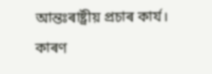আন্তঃৰাষ্ট্ৰীয় প্ৰচাৰ কাৰ্য। কাৰণ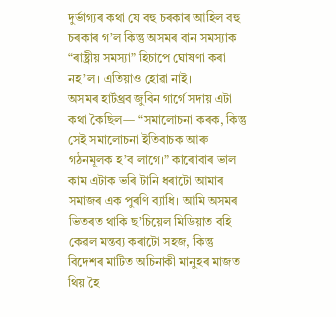দুৰ্ভাগ্যৰ কথা যে বহু চৰকাৰ আহিল বহু চৰকাৰ গ’ল কিন্তু অসমৰ বান সমস্যাক “ৰাষ্ট্ৰীয় সমস্যা” হিচাপে ঘোষণা কৰা নহ’ল। এতিয়াও হোৱা নাই।
অসমৰ হাৰ্টথ্ৰব জুবিন গাৰ্গে সদায় এটা কথা কৈছিল— “সমালোচনা কৰক, কিন্তু সেই সমালোচনা ইতিবাচক আৰু গঠনমূলক হ’ব লাগে।” কাৰোবাৰ ভাল কাম এটাক ভৰি টানি ধৰাটো আমাৰ সমাজৰ এক পুৰণি ব্যাধি। আমি অসমৰ ভিতৰত থাকি ছ’চিয়েল মিডিয়াত বহি কেৱল মন্তব্য কৰাটো সহজ, কিন্তু বিদেশৰ মাটিত অচিনাকী মানুহৰ মাজত থিয় হৈ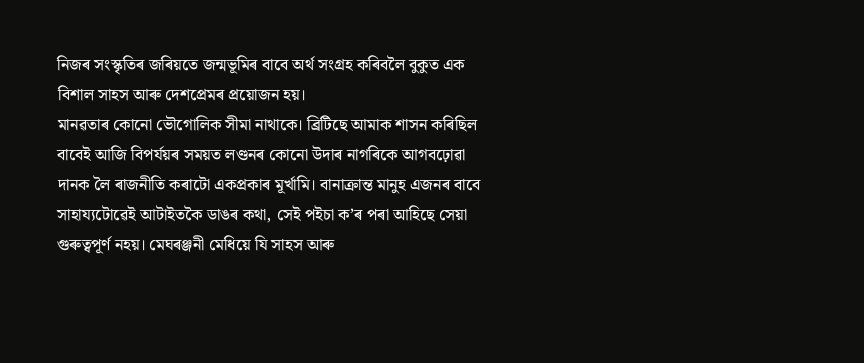নিজৰ সংস্কৃতিৰ জৰিয়তে জন্মভূমিৰ বাবে অৰ্থ সংগ্ৰহ কৰিবলৈ বুকুত এক বিশাল সাহস আৰু দেশপ্ৰেমৰ প্ৰয়োজন হয়।
মানৱতাৰ কোনো ভৌগোলিক সীমা নাথাকে। ব্ৰিটিছে আমাক শাসন কৰিছিল বাবেই আজি বিপৰ্যয়ৰ সময়ত লণ্ডনৰ কোনো উদাৰ নাগৰিকে আগবঢ়োৱা দানক লৈ ৰাজনীতি কৰাটো একপ্ৰকাৰ মূৰ্খামি। বানাক্ৰান্ত মানুহ এজনৰ বাবে সাহায্যটোৱেই আটাইতকৈ ডাঙৰ কথা, সেই পইচা ক’ৰ পৰা আহিছে সেয়া গুৰুত্বপূৰ্ণ নহয়। মেঘৰঞ্জনী মেধিয়ে যি সাহস আৰু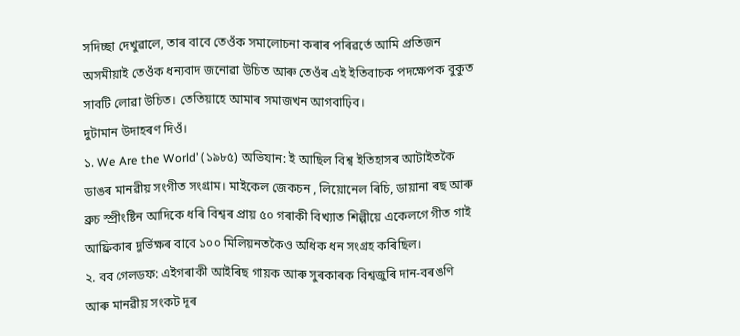সদিচ্ছা দেখুৱালে, তাৰ বাবে তেওঁক সমালোচনা কৰাৰ পৰিৱৰ্তে আমি প্ৰতিজন অসমীয়াই তেওঁক ধন্যবাদ জনোৱা উচিত আৰু তেওঁৰ এই ইতিবাচক পদক্ষেপক বুকুত সাবটি লোৱা উচিত। তেতিয়াহে আমাৰ সমাজখন আগবাঢ়িব।
দুটামান উদাহৰণ দিওঁ।
১. We Are the World’ (১৯৮৫) অভিযান: ই আছিল বিশ্ব ইতিহাসৰ আটাইতকৈ ডাঙৰ মানৱীয় সংগীত সংগ্ৰাম। মাইকেল জেকচন , লিয়োনেল ৰিচি, ডায়ানা ৰছ আৰু ব্ৰুচ স্প্ৰীংষ্টিন আদিকে ধৰি বিশ্বৰ প্ৰায় ৫০ গৰাকী বিখ্যাত শিল্পীয়ে একেলগে গীত গাই আফ্ৰিকাৰ দুৰ্ভিক্ষৰ বাবে ১০০ মিলিয়নতকৈও অধিক ধন সংগ্ৰহ কৰিছিল।
২. বব গেলডফ: এইগৰাকী আইৰিছ গায়ক আৰু সুৰকাৰক বিশ্বজুৰি দান-বৰঙণি আৰু মানৱীয় সংকট দূৰ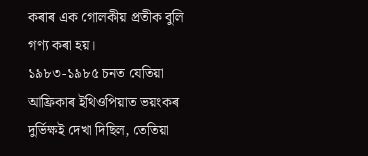কৰাৰ এক গোলকীয় প্ৰতীক বুলি গণ্য কৰা হয়।
১৯৮৩-১৯৮৫ চনত যেতিয়া আফ্ৰিকাৰ ইথিওপিয়াত ভয়ংকৰ দুৰ্ভিক্ষই দেখা দিছিল, তেতিয়া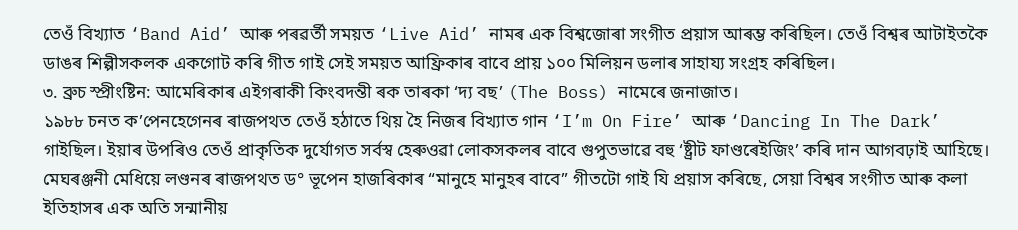তেওঁ বিখ্যাত ‘Band Aid’ আৰু পৰৱৰ্তী সময়ত ‘Live Aid’ নামৰ এক বিশ্বজোৰা সংগীত প্ৰয়াস আৰম্ভ কৰিছিল। তেওঁ বিশ্বৰ আটাইতকৈ ডাঙৰ শিল্পীসকলক একগোট কৰি গীত গাই সেই সময়ত আফ্ৰিকাৰ বাবে প্ৰায় ১০০ মিলিয়ন ডলাৰ সাহায্য সংগ্ৰহ কৰিছিল।
৩. ব্ৰুচ স্প্ৰীংষ্টিন: আমেৰিকাৰ এইগৰাকী কিংবদন্তী ৰক তাৰকা ‘দ্য বছ’ (The Boss) নামেৰে জনাজাত।
১৯৮৮ চনত ক’পেনহেগেনৰ ৰাজপথত তেওঁ হঠাতে থিয় হৈ নিজৰ বিখ্যাত গান ‘I’m On Fire’ আৰু ‘Dancing In The Dark’ গাইছিল। ইয়াৰ উপৰিও তেওঁ প্ৰাকৃতিক দুৰ্যোগত সৰ্বস্ব হেৰুওৱা লোকসকলৰ বাবে গুপুতভাৱে বহু ‘ষ্ট্ৰীট ফাণ্ডৰেইজিং’ কৰি দান আগবঢ়াই আহিছে।
মেঘৰঞ্জনী মেধিয়ে লণ্ডনৰ ৰাজপথত ড° ভূপেন হাজৰিকাৰ “মানুহে মানুহৰ বাবে” গীতটো গাই যি প্ৰয়াস কৰিছে, সেয়া বিশ্বৰ সংগীত আৰু কলা ইতিহাসৰ এক অতি সন্মানীয়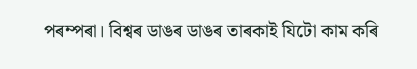পৰম্পৰা। বিশ্বৰ ডাঙৰ ডাঙৰ তাৰকাই যিটো কাম কৰি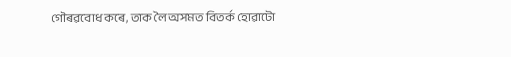গৌৰৱবোধ কৰে, তাক লৈ অসমত বিতৰ্ক হোৱাটো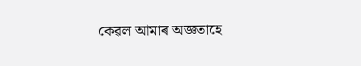কেৱল আমাৰ অজ্ঞতাহে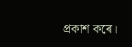প্ৰকাশ কৰে।